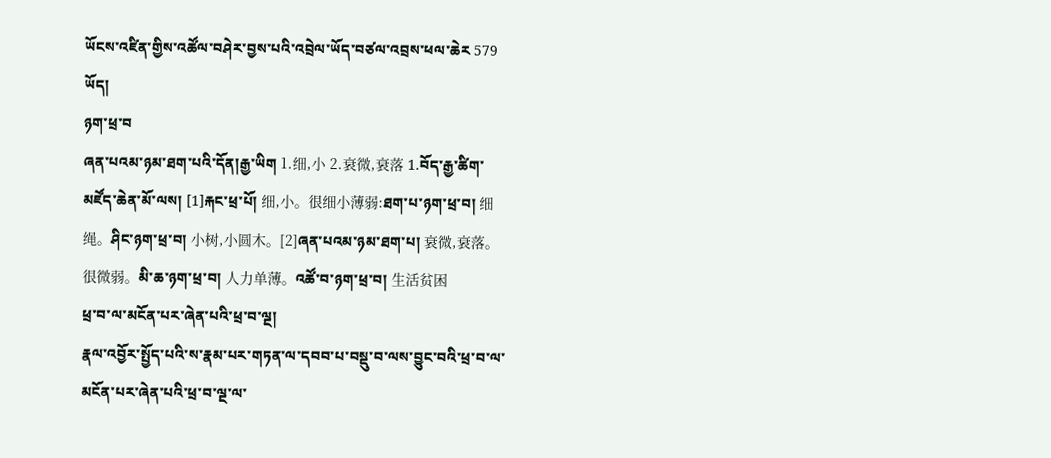ཡོངས་འཛིན་གྱིས་འཚོལ་བཤེར་བྱས་པའི་འབྲེལ་ཡོད་བཙལ་འབྲས་ཕལ་ཆེར 579 ཡོད།
ཉག་ཕྲ་བ
ཞན་པའམ་ཉམ་ཐག་པའི་དོན།རྒྱ་ཡིག 1.细,小 2.衰微,衰落 1.བོད་རྒྱ་ཚིག་མཛོད་ཆེན་མོ་ལས། [1]རྐང་ཕྲ་པོ། 细,小。很细小薄弱:ཐག་པ་ཉག་ཕྲ་བ། 细绳。ཤིང་ཉག་ཕྲ་བ། 小树,小圆木。[2]ཞན་པའམ་ཉམ་ཐག་པ། 衰微,衰落。很微弱。མི་ཆ་ཉག་ཕྲ་བ། 人力单薄。འཚོ་བ་ཉག་ཕྲ་བ། 生活贫困
ཕྲ་བ་ལ་མངོན་པར་ཞེན་པའི་ཕྲ་བ་ལྔ།
རྣལ་འབྱོར་སྤྱོད་པའི་ས་རྣམ་པར་གཏན་ལ་དབབ་པ་བསྡུ་བ་ལས་བྱུང་བའི་ཕྲ་བ་ལ་མངོན་པར་ཞེན་པའི་ཕྲ་བ་ལྔ་ལ་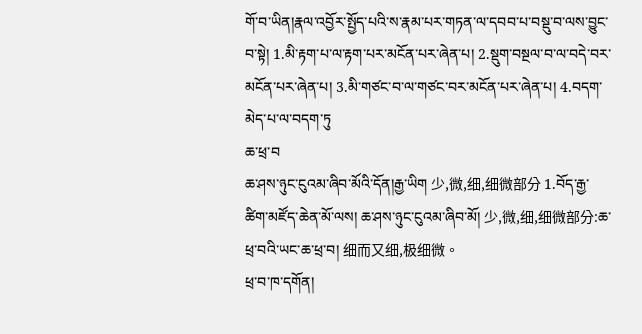གོ་བ་ཡིན།རྣལ་འབྱོར་སྤྱོད་པའི་ས་རྣམ་པར་གཏན་ལ་དབབ་པ་བསྡུ་བ་ལས་བྱུང་བ་སྟེ། 1.མི་རྟག་པ་ལ་རྟག་པར་མངོན་པར་ཞེན་པ། 2.སྡུག་བསྔལ་བ་ལ་བདེ་བར་མངོན་པར་ཞེན་པ། 3.མི་གཙང་བ་ལ་གཙང་བར་མངོན་པར་ཞེན་པ། 4.བདག་མེད་པ་ལ་བདག་ཏུ
ཆ་ཕྲ་བ
ཆ་ཤས་ཉུང་ངུའམ་ཞིབ་མོའི་དོན།རྒྱ་ཡིག 少,微,细,细微部分 1.བོད་རྒྱ་ཚིག་མཛོད་ཆེན་མོ་ལས། ཆ་ཤས་ཉུང་ངུའམ་ཞིབ་མོ། 少,微,细,细微部分:ཆ་ཕྲ་བའི་ཡང་ཆ་ཕྲ་བ། 细而又细,极细微。
ཕྲ་བ་ཁ་དགོན།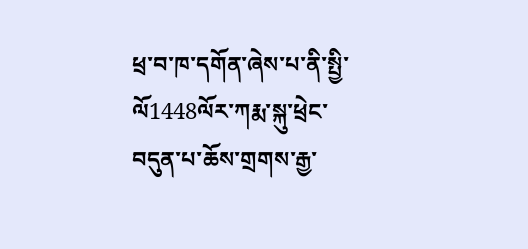ཕྲ་བ་ཁ་དགོན་ཞེས་པ་ནི་སྤྱི་ལོ1448ལོར་ཀརྨ་སྐུ་ཕྲེང་བདུན་པ་ཆོས་གྲགས་རྒྱ་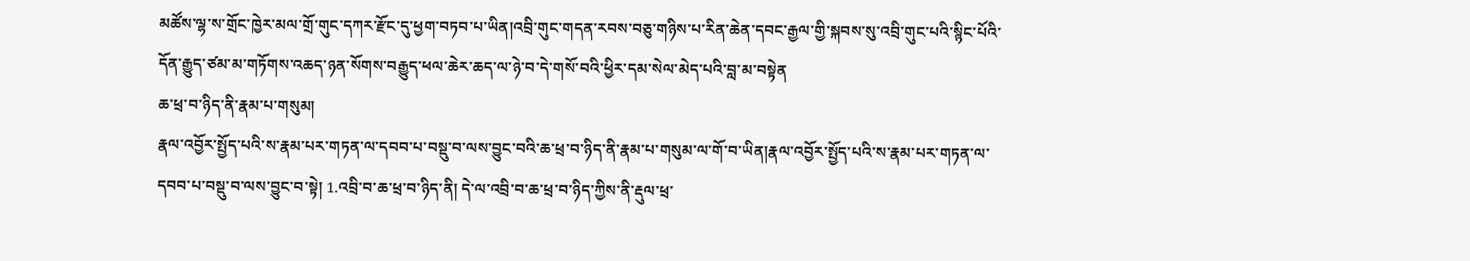མཚོས་ལྷ་ས་གྲོང་ཁྱེར་མལ་གྲོ་གུང་དཀར་རྫོང་དུ་ཕྱག་བཏབ་པ་ཡིན།འབྲི་གུང་གདན་རབས་བཅུ་གཉིས་པ་རིན་ཆེན་དབང་རྒྱལ་གྱི་སྐབས་སུ་འབྲི་གུང་པའི་སྙིང་པོའི་དོན་རྒྱུད་ཙམ་མ་གཏོགས་འཆད་ཉན་སོགས་བརྒྱུད་ཕལ་ཆེར་ཆད་ལ་ཉེ་བ་དེ་གསོ་བའི་ཕྱིར་དམ་སེལ་མེད་པའི་བླ་མ་བསྟེན
ཆ་ཕྲ་བ་ཉིད་ནི་རྣམ་པ་གསུམ།
རྣལ་འབྱོར་སྤྱོད་པའི་ས་རྣམ་པར་གཏན་ལ་དབབ་པ་བསྡུ་བ་ལས་བྱུང་བའི་ཆ་ཕྲ་བ་ཉིད་ནི་རྣམ་པ་གསུམ་ལ་གོ་བ་ཡིན།རྣལ་འབྱོར་སྤྱོད་པའི་ས་རྣམ་པར་གཏན་ལ་དབབ་པ་བསྡུ་བ་ལས་བྱུང་བ་སྟེ། 1.འབྲི་བ་ཆ་ཕྲ་བ་ཉིད་ནི། དེ་ལ་འབྲི་བ་ཆ་ཕྲ་བ་ཉིད་ཀྱིས་ནི་རྡུལ་ཕྲ་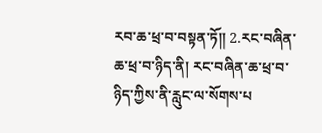རབ་ཆ་ཕྲ་བ་བསྟན་ཏོ༎ 2.རང་བཞིན་ཆ་ཕྲ་བ་ཉིད་ནི། རང་བཞིན་ཆ་ཕྲ་བ་ཉིད་ཀྱིས་ནི་རླུང་ལ་སོགས་པ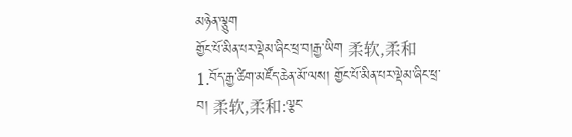མཉེན་ལྕུག
གྱོང་པོ་མིན་པར་ལྡེམ་ཞིང་ཕྲ་བ།རྒྱ་ཡིག 柔软,柔和 1.བོད་རྒྱ་ཚིག་མཛོད་ཆེན་མོ་ལས། གྱོང་པོ་མིན་པར་ལྡེམ་ཞིང་ཕྲ་བ། 柔软,柔和:ལྕང་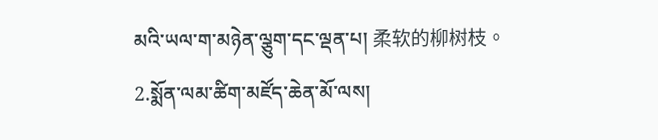མའི་ཡལ་ག་མཉེན་ལྕུག་དང་ལྡན་པ། 柔软的柳树枝。 2.སྨོན་ལམ་ཚིག་མཛོད་ཆེན་མོ་ལས།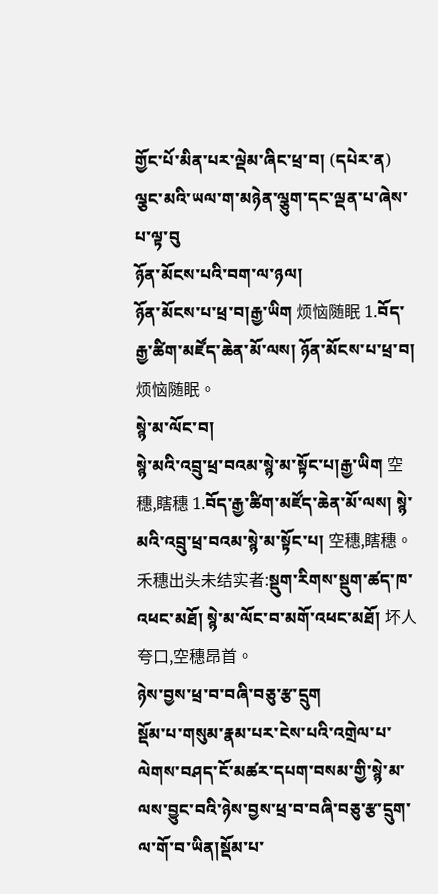གྱོང་པོ་མིན་པར་ལྡེམ་ཞིང་ཕྲ་བ། (དཔེར་ན) ལྕང་མའི་ཡལ་ག་མཉེན་ལྕུག་དང་ལྡན་པ་ཞེས་པ་ལྟ་བུ
ཉོན་མོངས་པའི་བག་ལ་ཉལ།
ཉོན་མོངས་པ་ཕྲ་བ།རྒྱ་ཡིག 烦恼随眠 1.བོད་རྒྱ་ཚིག་མཛོད་ཆེན་མོ་ལས། ཉོན་མོངས་པ་ཕྲ་བ། 烦恼随眠。
སྙེ་མ་ལོང་བ།
སྙེ་མའི་འབྲུ་ཕྲ་བའམ་སྙེ་མ་སྟོང་པ།རྒྱ་ཡིག 空穗,瞎穗 1.བོད་རྒྱ་ཚིག་མཛོད་ཆེན་མོ་ལས། སྙེ་མའི་འབྲུ་ཕྲ་བའམ་སྙེ་མ་སྟོང་པ། 空穗,瞎穗。禾穗出头未结实者:སྡུག་རིགས་སྡུག་ཚད་ཁ་འཕང་མཐོ། སྙེ་མ་ལོང་བ་མགོ་འཕང་མཐོ། 坏人夸口,空穗昂首。
ཉེས་བྱས་ཕྲ་བ་བཞི་བཅུ་རྩ་དྲུག
སྡོམ་པ་གསུམ་རྣམ་པར་ངེས་པའི་འགྲེལ་པ་ལེགས་བཤད་ངོ་མཚར་དཔག་བསམ་གྱི་སྙེ་མ་ལས་བྱུང་བའི་ཉེས་བྱས་ཕྲ་བ་བཞི་བཅུ་རྩ་དྲུག་ལ་གོ་བ་ཡིན།སྡོམ་པ་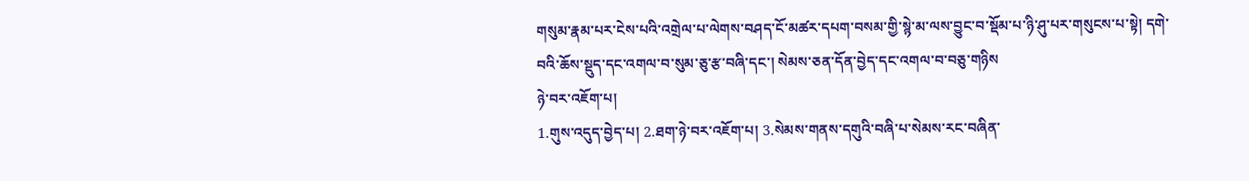གསུམ་རྣམ་པར་ངེས་པའི་འགྲེལ་པ་ལེགས་བཤད་ངོ་མཚར་དཔག་བསམ་གྱི་སྙེ་མ་ལས་བྱུང་བ་སྡོམ་པ་ཉི་ཤུ་པར་གསུངས་པ་སྟེ། དགེ་བའི་ཆོས་སྡུད་དང་འགལ་བ་སུམ་ཅུ་རྩ་བཞི་དང་། སེམས་ཅན་དོན་བྱེད་དང་འགལ་བ་བཅུ་གཉིས
ཉེ་བར་འཇོག་པ།
1.གུས་འདུད་བྱེད་པ། 2.ཐག་ཉེ་བར་འཇོག་པ། 3.སེམས་གནས་དགུའི་བཞི་པ་སེམས་རང་བཞིན་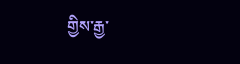གྱིས་རྒྱ་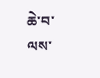ཆེ་བ་ལས་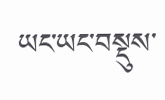ཡང་ཡང་བསྡུས་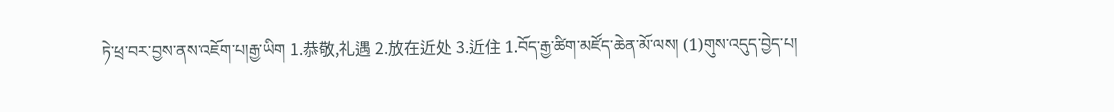ཏེ་ཕྲ་བར་བྱས་ནས་འཇོག་པ།རྒྱ་ཡིག 1.恭敬,礼遇 2.放在近处 3.近住 1.བོད་རྒྱ་ཚིག་མཛོད་ཆེན་མོ་ལས། (1)གུས་འདུད་བྱེད་པ།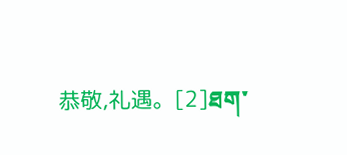恭敬,礼遇。[2]ཐག་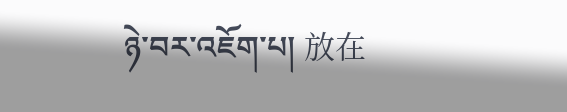ཉེ་བར་འཇོག་པ། 放在